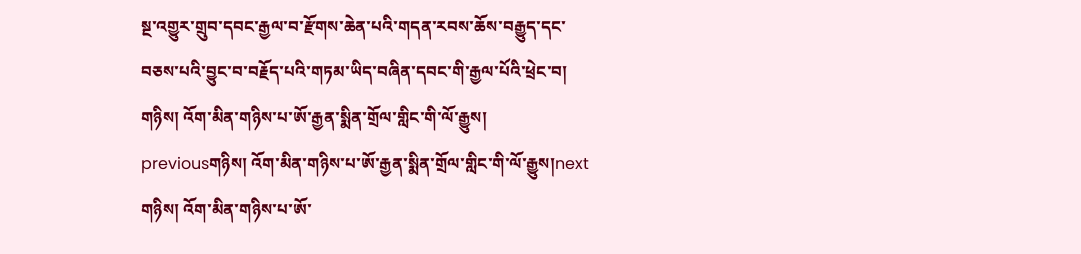སྔ་འགྱུར་གྲུབ་དབང་རྒྱལ་བ་རྫོགས་ཆེན་པའི་གདན་རབས་ཆོས་བརྒྱུད་དང་བཅས་པའི་བྱུང་བ་བརྗོད་པའི་གཏམ་ཡིད་བཞིན་དབང་གི་རྒྱལ་པོའི་ཕྲེང་བ།
གཉིས། འོག་མིན་གཉིས་པ་ཨོ་རྒྱན་སྨིན་གྲོལ་གླིང་གི་ལོ་རྒྱུས།
previousགཉིས། འོག་མིན་གཉིས་པ་ཨོ་རྒྱན་སྨིན་གྲོལ་གླིང་གི་ལོ་རྒྱུས།next
གཉིས། འོག་མིན་གཉིས་པ་ཨོ་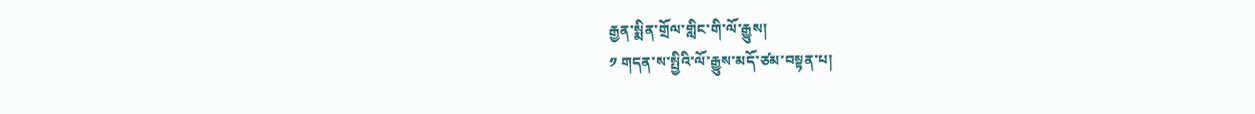རྒྱན་སྨིན་གྲོལ་གླིང་གི་ལོ་རྒྱུས།
༡ གདན་ས་སྤྱིའི་ལོ་རྒྱུས་མདོ་ཙམ་བསྟན་པ།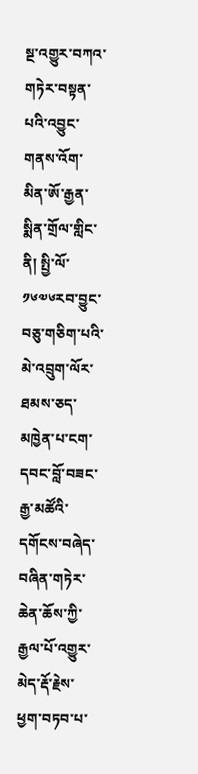སྔ་འགྱུར་བཀའ་གཏེར་བསྟན་པའི་འབྱུང་གནས་འོག་མིན་ཨོ་རྒྱན་སྨིན་གྲོལ་གླིང་ནི། སྤྱི་ལོ་༡༦༧༦རབ་བྱུང་བཅུ་གཅིག་པའི་མེ་འབྲུག་ལོར་ཐམས་ཅད་མཁྱེན་པ་ངག་དབང་བློ་བཟང་རྒྱ་མཚོའི་དགོངས་བཞེད་བཞིན་གཏེར་ཆེན་ཆོས་ཀྱི་རྒྱལ་པོ་འགྱུར་མེད་རྡོ་རྗེས་ཕྱག་བཏབ་པ་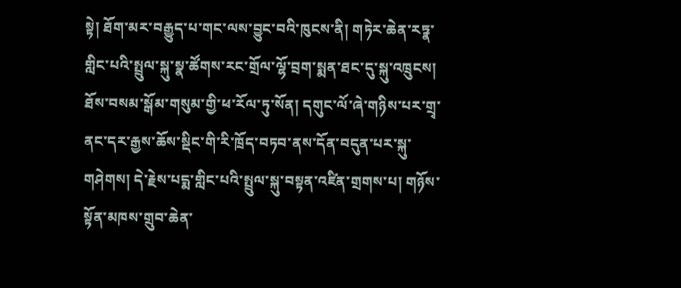སྟེ། ཐོག་མར་བརྒྱུད་པ་གང་ལས་བྱུང་བའི་ཁུངས་ནི། གཏེར་ཆེན་རཏྣ་གླིང་པའི་སྤྲུལ་སྐུ་སྣ་ཚོགས་རང་གྲོལ་ལྷོ་བྲག་སྨན་ཐང་དུ་སྐུ་འཁྲུངས། ཐོས་བསམ་སྒོམ་གསུམ་གྱི་ཕ་རོལ་ཏུ་སོན། དགུང་ལོ་ཞེ་གཉིས་པར་གྲྭ་ནང་དར་རྒྱས་ཆོས་སྡིང་གི་རི་ཁྲོད་བཏབ་ནས་དོན་བདུན་པར་སྐུ་གཤེགས། དེ་རྗེས་པདྨ་གླིང་པའི་སྤྲུལ་སྐུ་བསྟན་འཛིན་གྲགས་པ། གཉོས་སྟོན་མཁས་གྲུབ་ཆེན་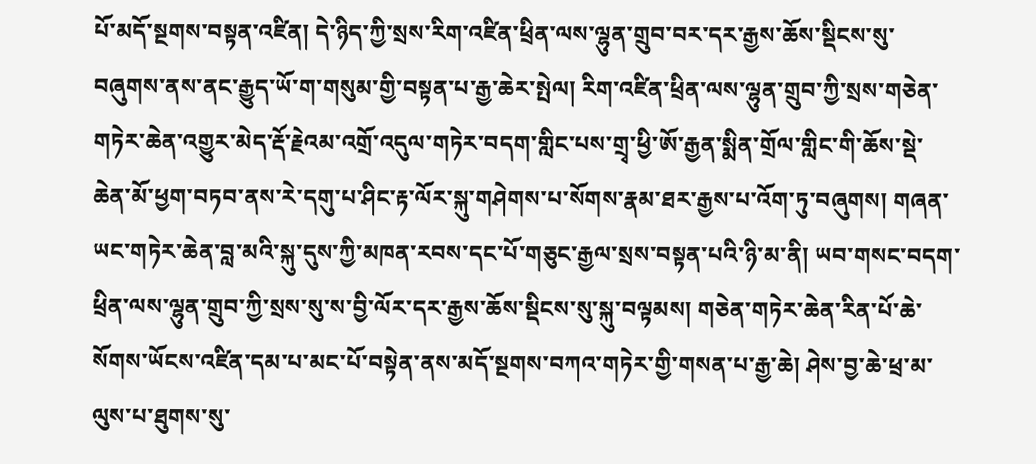པོ་མདོ་སྔགས་བསྟན་འཛིན། དེ་ཉིད་ཀྱི་སྲས་རིག་འཛིན་ཕྲིན་ལས་ལྷུན་གྲུབ་བར་དར་རྒྱས་ཆོས་སྡིངས་སུ་བཞུགས་ནས་ནང་རྒྱུད་ཡོ་ག་གསུམ་གྱི་བསྟན་པ་རྒྱ་ཆེར་སྤེལ། རིག་འཛིན་ཕྲིན་ལས་ལྷུན་གྲུབ་ཀྱི་སྲས་གཅེན་གཏེར་ཆེན་འགྱུར་མེད་རྡོ་རྗེའམ་འགྲོ་འདུལ་གཏེར་བདག་གླིང་པས་གྲྭ་ཕྱི་ཨོ་རྒྱན་སྨིན་གྲོལ་གླིང་གི་ཆོས་སྡེ་ཆེན་མོ་ཕྱག་བཏབ་ནས་རེ་དགུ་པ་ཤིང་རྟ་ལོར་སྐུ་གཤེགས་པ་སོགས་རྣམ་ཐར་རྒྱས་པ་འོག་ཏུ་བཞུགས། གཞན་ཡང་གཏེར་ཆེན་བླ་མའི་སྐུ་དུས་ཀྱི་མཁན་རབས་དང་པོ་གཅུང་རྒྱལ་སྲས་བསྟན་པའི་ཉི་མ་ནི། ཡབ་གསང་བདག་ཕྲིན་ལས་ལྷུན་གྲུབ་ཀྱི་སྲས་སུ་ས་བྱི་ལོར་དར་རྒྱས་ཆོས་སྡིངས་སུ་སྐུ་བལྟམས། གཅེན་གཏེར་ཆེན་རིན་པོ་ཆེ་སོགས་ཡོངས་འཛིན་དམ་པ་མང་པོ་བསྟེན་ནས་མདོ་སྔགས་བཀའ་གཏེར་གྱི་གསན་པ་རྒྱ་ཆེ། ཤེས་བྱ་ཆེ་ཕྲ་མ་ལུས་པ་ཐུགས་སུ་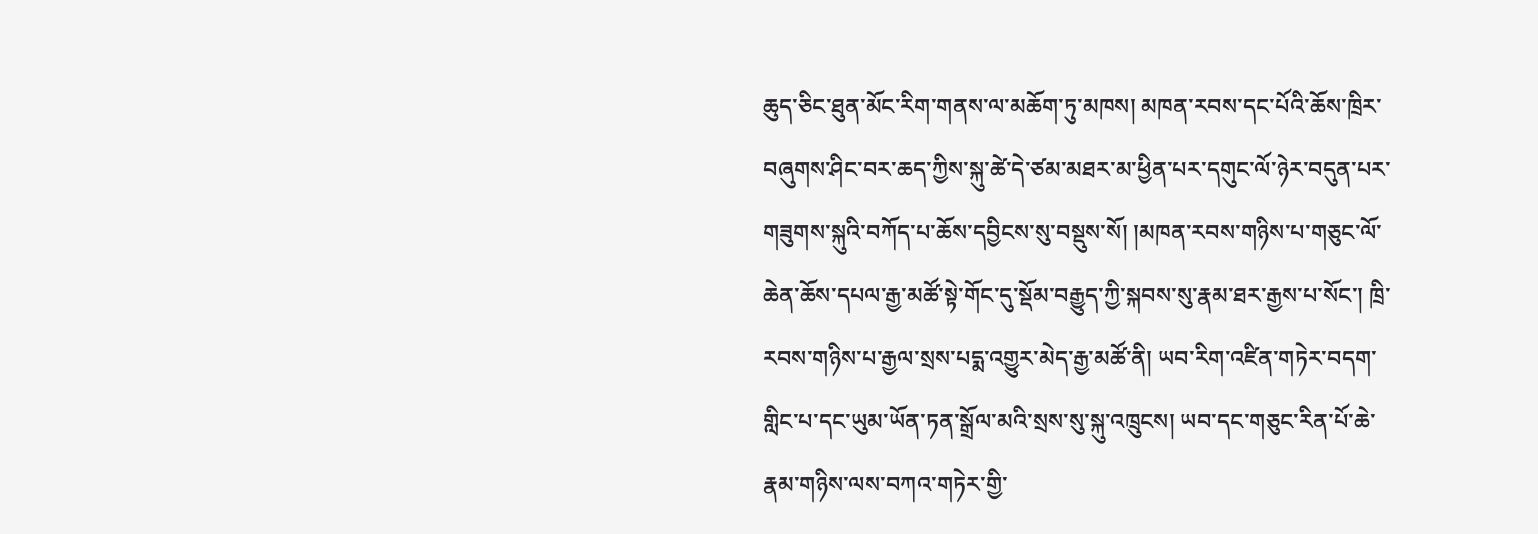ཆུད་ཅིང་ཐུན་མོང་རིག་གནས་ལ་མཆོག་ཏུ་མཁས། མཁན་རབས་དང་པོའི་ཆོས་ཁྲིར་བཞུགས་ཤིང་བར་ཆད་ཀྱིས་སྐུ་ཚེ་དེ་ཙམ་མཐར་མ་ཕྱིན་པར་དགུང་ལོ་ཉེར་བདུན་པར་གཟུགས་སྐུའི་བཀོད་པ་ཆོས་དབྱིངས་སུ་བསྡུས་སོ། །མཁན་རབས་གཉིས་པ་གཅུང་ལོ་ཆེན་ཆོས་དཔལ་རྒྱ་མཚོ་སྟེ་གོང་དུ་སྡོམ་བརྒྱུད་ཀྱི་སྐབས་སུ་རྣམ་ཐར་རྒྱས་པ་སོང་། ཁྲི་རབས་གཉིས་པ་རྒྱལ་སྲས་པདྨ་འགྱུར་མེད་རྒྱ་མཚོ་ནི། ཡབ་རིག་འཛིན་གཏེར་བདག་གླིང་པ་དང་ཡུམ་ཡོན་ཏན་སྒྲོལ་མའི་སྲས་སུ་སྐུ་འཁྲུངས། ཡབ་དང་གཅུང་རིན་པོ་ཆེ་རྣམ་གཉིས་ལས་བཀའ་གཏེར་གྱི་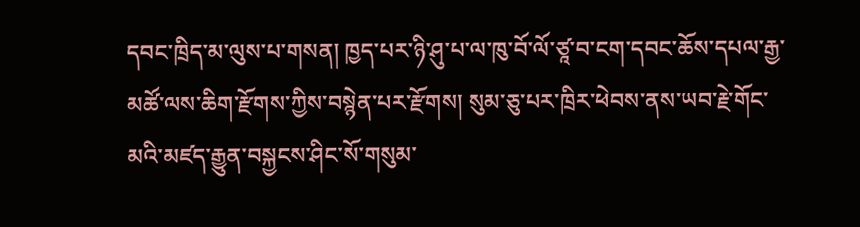དབང་ཁྲིད་མ་ལུས་པ་གསན། ཁྱད་པར་ཉི་ཤུ་པ་ལ་ཁུ་བོ་ལོ་ཙཱ་བ་ངག་དབང་ཆོས་དཔལ་རྒྱ་མཚོ་ལས་ཆིག་རྫོགས་ཀྱིས་བསྙེན་པར་རྫོགས། སུམ་ཅུ་པར་ཁྲིར་ཕེབས་ནས་ཡབ་རྗེ་གོང་མའི་མཛད་རྒྱུན་བསྐྱངས་ཤིང་སོ་གསུམ་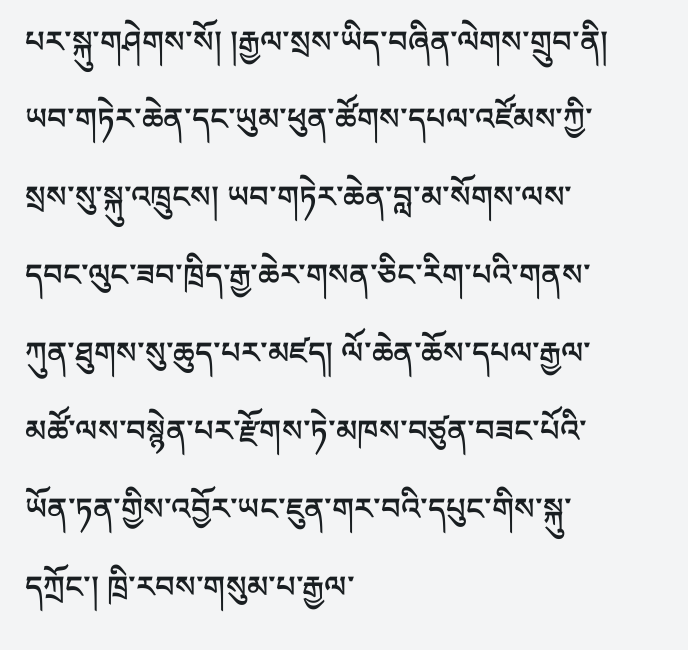པར་སྐུ་གཤེགས་སོ། །རྒྱལ་སྲས་ཡིད་བཞིན་ལེགས་གྲུབ་ནི། ཡབ་གཏེར་ཆེན་དང་ཡུམ་ཕུན་ཚོགས་དཔལ་འཛོམས་ཀྱི་སྲས་སུ་སྐུ་འཁྲུངས། ཡབ་གཏེར་ཆེན་བླ་མ་སོགས་ལས་དབང་ལུང་ཟབ་ཁྲིད་རྒྱ་ཆེར་གསན་ཅིང་རིག་པའི་གནས་ཀུན་ཐུགས་སུ་ཆུད་པར་མཛད། ལོ་ཆེན་ཆོས་དཔལ་རྒྱལ་མཚོ་ལས་བསྙེན་པར་རྫོགས་ཏེ་མཁས་བཙུན་བཟང་པོའི་ཡོན་ཏན་གྱིས་འབྱོར་ཡང་ཇུན་གར་བའི་དཔུང་གིས་སྐུ་དཀྲོང་། ཁྲི་རབས་གསུམ་པ་རྒྱལ་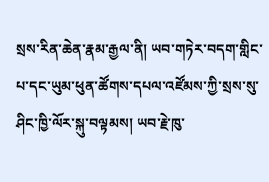སྲས་རིན་ཆེན་རྣམ་རྒྱལ་ནི། ཡབ་གཏེར་བདག་གླིང་པ་དང་ཡུམ་ཕུན་ཚོགས་དཔལ་འཛོམས་ཀྱི་སྲས་སུ་ཤིང་ཁྱི་ལོར་སྐུ་བལྟམས། ཡབ་རྗེ་ཁུ་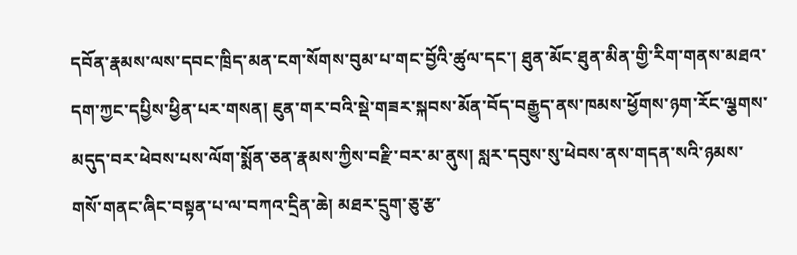དབོན་རྣམས་ལས་དབང་ཁྲིད་མན་ངག་སོགས་བུམ་པ་གང་བྱོའི་ཚུལ་དང་། ཐུན་མོང་ཐུན་མིན་གྱི་རིག་གནས་མཐའ་དག་ཀྱང་དཔྱིས་ཕྱིན་པར་གསན། ཇུན་གར་བའི་སྡེ་གཟར་སྐབས་མོན་བོད་བརྒྱུད་ནས་ཁམས་ཕྱོགས་ཉག་རོང་ལྕགས་མདུད་བར་ཕེབས་པས་ལོག་སྨོན་ཅན་རྣམས་ཀྱིས་བརྫི་བར་མ་ནུས། སླར་དབུས་སུ་ཕེབས་ནས་གདན་སའི་ཉམས་གསོ་གནང་ཞིང་བསྟན་པ་ལ་བཀའ་དྲིན་ཆེ། མཐར་དྲུག་ཅུ་རྩ་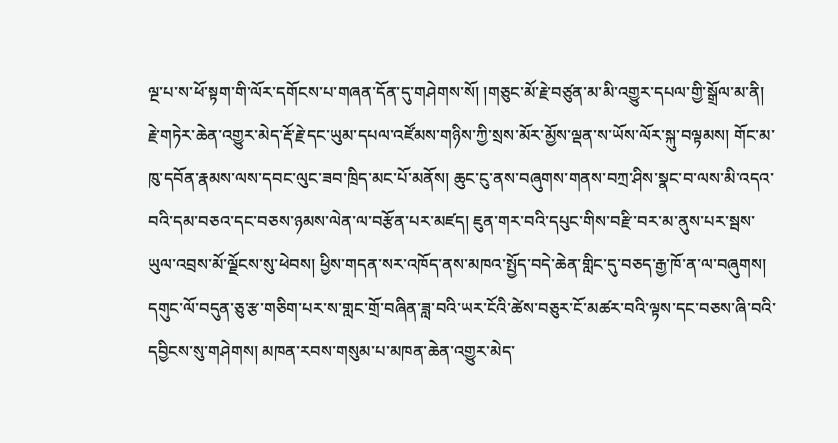ལྔ་པ་ས་ཕོ་སྟག་གི་ལོར་དགོངས་པ་གཞན་དོན་དུ་གཤེགས་སོ། །གཅུང་མོ་རྗེ་བཙུན་མ་མི་འགྱུར་དཔལ་གྱི་སྒྲོལ་མ་ནི། རྗེ་གཏེར་ཆེན་འགྱུར་མེད་རྡོ་རྗེ་དང་ཡུམ་དཔལ་འཛོམས་གཉིས་ཀྱི་སྲས་མོར་མྱོས་ལྡན་ས་ཡོས་ལོར་སྐུ་བལྟམས། གོང་མ་ཁུ་དབོན་རྣམས་ལས་དབང་ལུང་ཟབ་ཁྲིད་མང་པོ་མནོས། ཆུང་ངུ་ནས་བཞུགས་གནས་བཀྲ་ཤིས་སྣང་བ་ལས་མི་འདའ་བའི་དམ་བཅའ་དང་བཅས་ཉམས་ལེན་ལ་བརྩོན་པར་མཛད། ཇུན་གར་བའི་དཔུང་གིས་བརྫི་བར་མ་ནུས་པར་སྦས་ཡུལ་འབྲས་མོ་ལྗོངས་སུ་ཕེབས། ཕྱིས་གདན་སར་འཁོད་ནས་མཁའ་སྤྱོད་བདེ་ཆེན་གླིང་དུ་བཅད་རྒྱ་ཁོ་ན་ལ་བཞུགས། དགུང་ལོ་བདུན་ཅུ་རྩ་གཅིག་པར་ས་གླང་གྲོ་བཞིན་ཟླ་བའི་ཡར་ངོའི་ཚེས་བཅུར་ངོ་མཚར་བའི་ལྟས་དང་བཅས་ཞི་བའི་དབྱིངས་སུ་གཤེགས། མཁན་རབས་གསུམ་པ་མཁན་ཆེན་འགྱུར་མེད་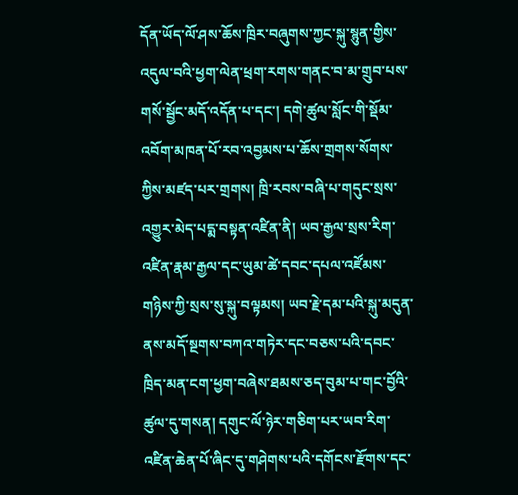དོན་ཡོད་ལོ་ཤས་ཆོས་ཁྲིར་བཞུགས་ཀྱང་སྐུ་སྙུན་གྱིས་འདུལ་བའི་ཕྱག་ལེན་ཕྲག་རགས་གནང་བ་མ་གྲུབ་པས་གསོ་སྦྱོང་མདོ་འདོན་པ་དང་། དགེ་ཚུལ་སློང་གི་སྡོམ་འབོག་མཁན་པོ་རབ་འབྱམས་པ་ཆོས་གྲགས་སོགས་ཀྱིས་མཛད་པར་གྲགས། ཁྲི་རབས་བཞི་པ་གདུང་སྲས་འགྱུར་མེད་པདྨ་བསྟན་འཛིན་ནི། ཡབ་རྒྱལ་སྲས་རིག་འཛིན་རྣམ་རྒྱལ་དང་ཡུམ་ཚེ་དབང་དཔལ་འཛོམས་གཉིས་ཀྱི་སྲས་སུ་སྐུ་བལྟམས། ཡབ་རྗེ་དམ་པའི་སྐུ་མདུན་ནས་མདོ་སྔགས་བཀའ་གཏེར་དང་བཅས་པའི་དབང་ཁྲིད་མན་ངག་ཕྱག་བཞེས་ཐམས་ཅད་བུམ་པ་གང་བྱོའི་ཚུལ་དུ་གསན། དགུང་ལོ་ཉེར་གཅིག་པར་ཡབ་རིག་འཛིན་ཆེན་པོ་ཞིང་དུ་གཤེགས་པའི་དགོངས་རྫོགས་དང་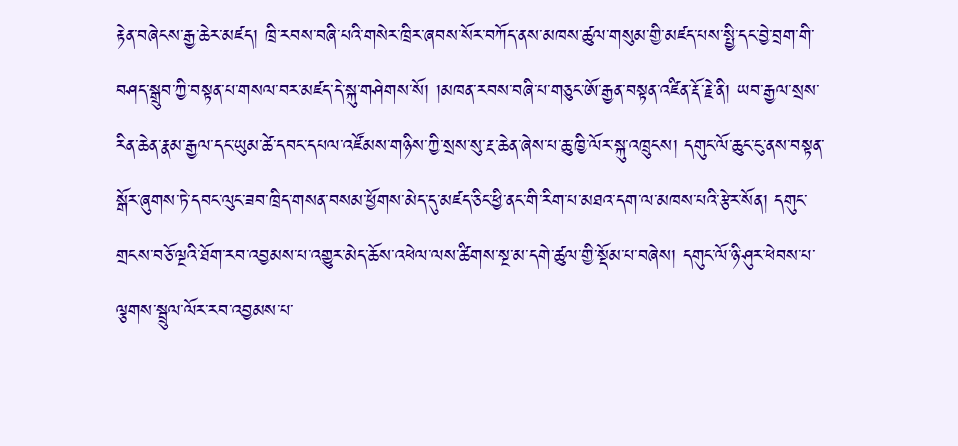རྟེན་བཞེངས་རྒྱ་ཆེར་མཛད། ཁྲི་རབས་བཞི་པའི་གསེར་ཁྲིར་ཞབས་སོར་བཀོད་ནས་མཁས་ཚུལ་གསུམ་གྱི་མཛད་པས་སྤྱི་དང་བྱེ་བྲག་གི་བཤད་སྒྲུབ་ཀྱི་བསྟན་པ་གསལ་བར་མཛད་དེ་སྐུ་གཤེགས་སོ། །མཁན་རབས་བཞི་པ་གཅུང་ཨོ་རྒྱན་བསྟན་འཛིན་རྡོ་རྗེ་ནི། ཡབ་རྒྱལ་སྲས་རིན་ཆེན་རྣམ་རྒྱལ་དང་ཡུམ་ཚེ་དབང་དཔལ་འཛོམས་གཉིས་ཀྱི་སྲས་སུ་རྔ་ཆེན་ཞེས་པ་ཆུ་ཁྱི་ལོར་སྐུ་འཁྲུངས། དགུང་ལོ་ཆུང་ངུ་ནས་བསྟན་སྒོར་ཞུགས་ཏེ་དབང་ལུང་ཟབ་ཁྲིད་གསན་བསམ་ཕྱོགས་མེད་དུ་མཛད་ཅིང་ཕྱི་ནང་གི་རིག་པ་མཐའ་དག་ལ་མཁས་པའི་རྩེར་སོན། དགུང་གྲངས་བཅོ་ལྔའི་ཐོག་རབ་འབྱམས་པ་འགྱུར་མེད་ཆོས་འཕེལ་ལས་ཚིགས་སྔ་མ་དགེ་ཚུལ་གྱི་སྡོམ་པ་བཞེས། དགུང་ལོ་ཉི་ཤུར་ཕེབས་པ་ལྕགས་སྦྲུལ་ལོར་རབ་འབྱམས་པ་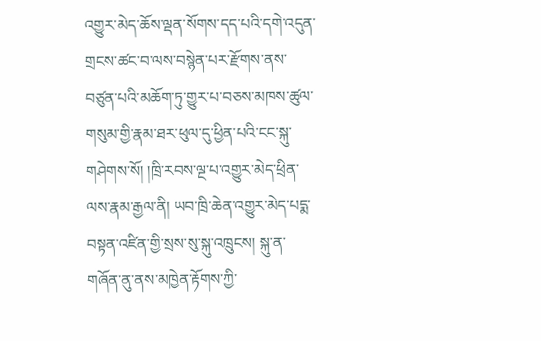འགྱུར་མེད་ཆོས་ལྡན་སོགས་དད་པའི་དགེ་འདུན་གྲངས་ཚང་བ་ལས་བསྙེན་པར་རྫོགས་ནས་བཙུན་པའི་མཆོག་ཏུ་གྱུར་པ་བཅས་མཁས་ཚུལ་གསུམ་གྱི་རྣམ་ཐར་ཕུལ་དུ་ཕྱིན་པའི་ངང་སྐུ་གཤེགས་སོ། །ཁྲི་རབས་ལྔ་པ་འགྱུར་མེད་ཕྲིན་ལས་རྣམ་རྒྱལ་ནི། ཡབ་ཁྲི་ཆེན་འགྱུར་མེད་པདྨ་བསྟན་འཛིན་གྱི་སྲས་སུ་སྐུ་འཁྲུངས། སྐུ་ན་གཞོན་ནུ་ནས་མཁྱེན་རྟོགས་ཀྱི་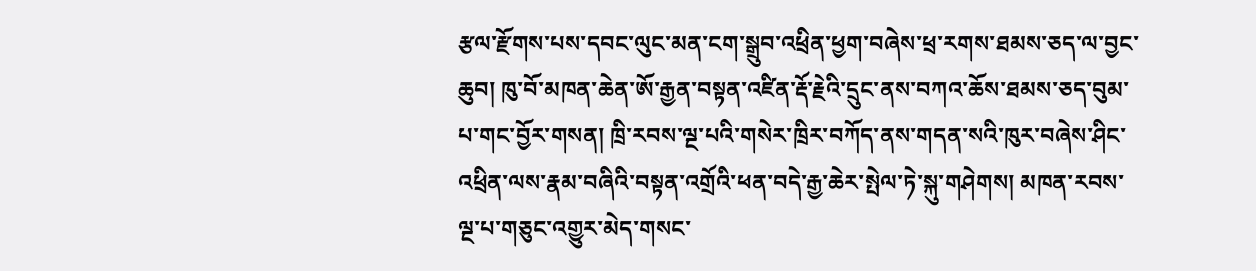རྩལ་རྫོགས་པས་དབང་ལུང་མན་ངག་སྒྲུབ་འཕྲིན་ཕྱག་བཞེས་ཕྲ་རགས་ཐམས་ཅད་ལ་བྱང་ཆུབ། ཁུ་བོ་མཁན་ཆེན་ཨོ་རྒྱན་བསྟན་འཛིན་རྡོ་རྗེའི་དྲུང་ནས་བཀའ་ཆོས་ཐམས་ཅད་བུམ་པ་གང་བྱོར་གསན། ཁྲི་རབས་ལྔ་པའི་གསེར་ཁྲིར་བཀོད་ནས་གདན་སའི་ཁུར་བཞེས་ཤིང་འཕྲིན་ལས་རྣམ་བཞིའི་བསྟན་འགྲོའི་ཕན་བདེ་རྒྱ་ཆེར་སྤེལ་ཏེ་སྐུ་གཤེགས། མཁན་རབས་ལྔ་པ་གཅུང་འགྱུར་མེད་གསང་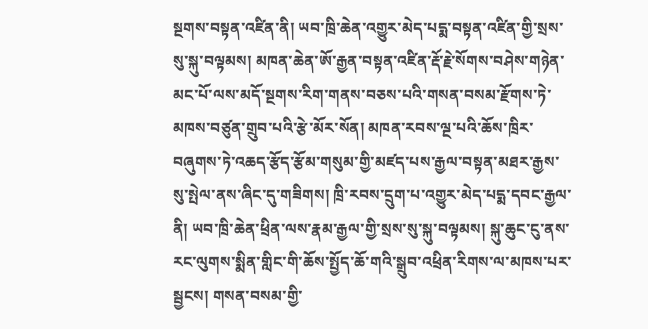སྔགས་བསྟན་འཛིན་ནི། ཡབ་ཁྲི་ཆེན་འགྱུར་མེད་པདྨ་བསྟན་འཛིན་གྱི་སྲས་སུ་སྐུ་བལྟམས། མཁན་ཆེན་ཨོ་རྒྱན་བསྟན་འཛིན་རྡོ་རྗེ་སོགས་བཤེས་གཉེན་མང་པོ་ལས་མདོ་སྔགས་རིག་གནས་བཅས་པའི་གསན་བསམ་རྫོགས་ཏེ་མཁས་བཙུན་གྲུབ་པའི་རྩེ་མོར་སོན། མཁན་རབས་ལྔ་པའི་ཆོས་ཁྲིར་བཞུགས་ཏེ་འཆད་རྩོད་རྩོམ་གསུམ་གྱི་མཛད་པས་རྒྱལ་བསྟན་མཐར་རྒྱས་སུ་སྤེལ་ནས་ཞིང་དུ་གཟིགས། ཁྲི་རབས་དྲུག་པ་འགྱུར་མེད་པདྨ་དབང་རྒྱལ་ནི། ཡབ་ཁྲི་ཆེན་ཕྲིན་ལས་རྣམ་རྒྱལ་གྱི་སྲས་སུ་སྐུ་བལྟམས། སྐུ་ཆུང་ངུ་ནས་རང་ལུགས་སྨིན་གླིང་གི་ཆོས་སྤྱོད་ཆོ་གའི་སྒྲུབ་འཕྲིན་རིགས་ལ་མཁས་པར་སྦྱངས། གསན་བསམ་གྱི་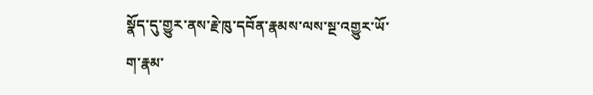སྣོད་དུ་གྱུར་ནས་རྗེ་ཁུ་དབོན་རྣམས་ལས་སྔ་འགྱུར་ཡོ་ག་རྣམ་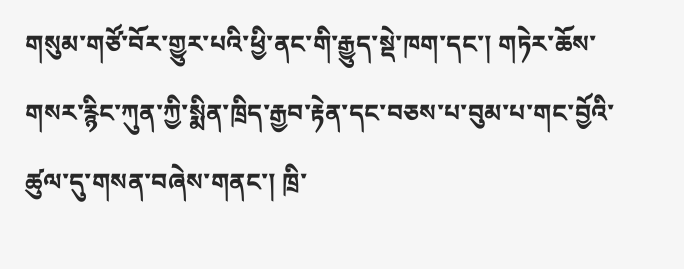གསུམ་གཙོ་བོར་གྱུར་པའི་ཕྱི་ནང་གི་རྒྱུད་སྡེ་ཁག་དང་། གཏེར་ཆོས་གསར་རྙིང་ཀུན་ཀྱི་སྨིན་ཁྲིད་རྒྱབ་རྟེན་དང་བཅས་པ་བུམ་པ་གང་བྱོའི་ཚུལ་དུ་གསན་བཞེས་གནང་། ཁྲི་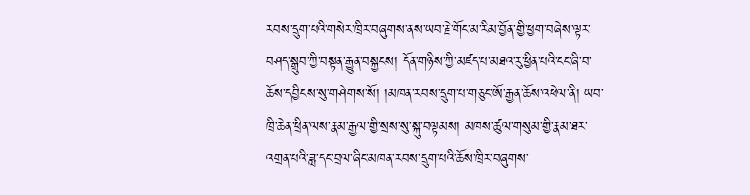རབས་དྲུག་པའི་གསེར་ཁྲིར་བཞུགས་ནས་ཡབ་རྗེ་གོང་མ་རིམ་བྱོན་གྱི་ཕྱག་བཞེས་ལྟར་བཤད་སྒྲུབ་ཀྱི་བསྟན་རྒྱུན་བསྐྱངས། དོན་གཉིས་ཀྱི་མཛད་པ་མཐའ་རུ་ཕྱིན་པའི་ངང་ཞི་བ་ཆོས་དབྱིངས་སུ་གཤེགས་སོ། །མཁན་རབས་དྲུག་པ་གཅུང་ཨོ་རྒྱན་ཆོས་འཕེལ་ནི། ཡབ་ཁྲི་ཆེན་ཕྲིན་ལས་རྣམ་རྒྱལ་གྱི་སྲས་སུ་སྐུ་བལྟམས། མཁས་ཚུལ་གསུམ་གྱི་རྣམ་ཐར་འགྲན་པའི་ཟླ་དང་བྲལ་ཞིང་མཁན་རབས་དྲུག་པའི་ཆོས་ཁྲིར་བཞུགས་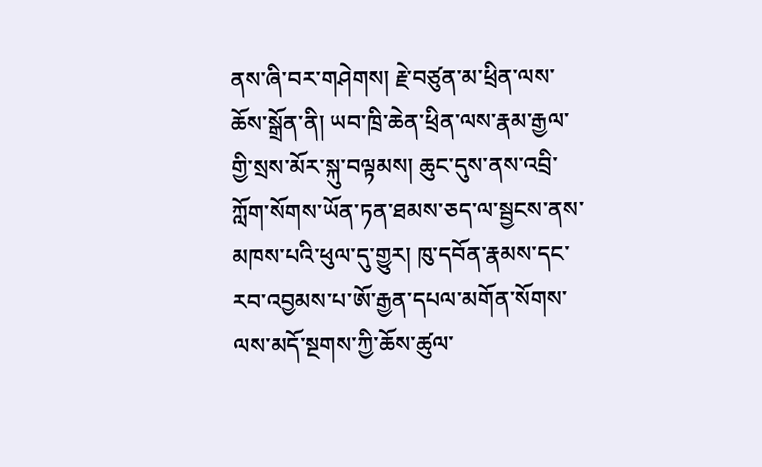ནས་ཞི་བར་གཤེགས། རྗེ་བཙུན་མ་ཕྲིན་ལས་ཆོས་སྒྲོན་ནི། ཡབ་ཁྲི་ཆེན་ཕྲིན་ལས་རྣམ་རྒྱལ་གྱི་སྲས་མོར་སྐུ་བལྟམས། ཆུང་དུས་ནས་འབྲི་ཀློག་སོགས་ཡོན་ཏན་ཐམས་ཅད་ལ་སྦྱངས་ནས་མཁས་པའི་ཕུལ་དུ་གྱུར། ཁུ་དབོན་རྣམས་དང་རབ་འབྱམས་པ་ཨོ་རྒྱན་དཔལ་མགོན་སོགས་ལས་མདོ་སྔགས་ཀྱི་ཆོས་ཚུལ་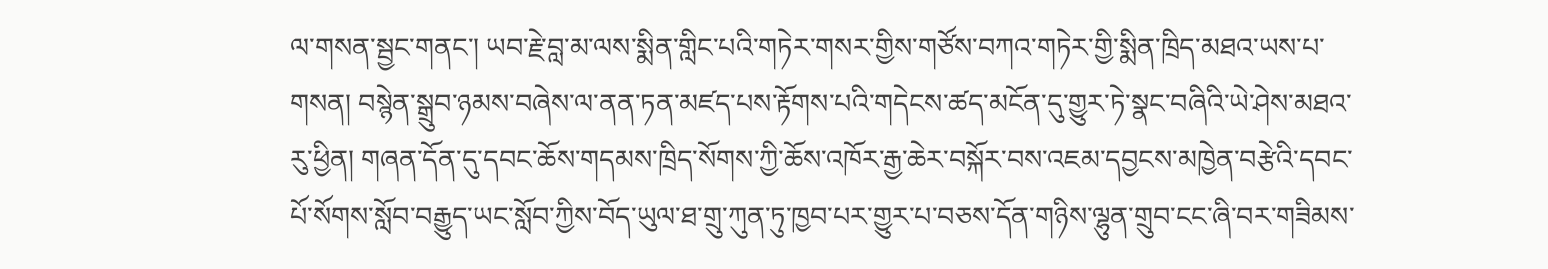ལ་གསན་སྦྱང་གནང་། ཡབ་རྗེ་བླ་མ་ལས་སྨིན་གླིང་པའི་གཏེར་གསར་གྱིས་གཙོས་བཀའ་གཏེར་གྱི་སྨིན་ཁྲིད་མཐའ་ཡས་པ་གསན། བསྙེན་སྒྲུབ་ཉམས་བཞེས་ལ་ནན་ཏན་མཛད་པས་རྟོགས་པའི་གདེངས་ཚད་མངོན་དུ་གྱུར་ཏེ་སྣང་བཞིའི་ཡེ་ཤེས་མཐའ་རུ་ཕྱིན། གཞན་དོན་དུ་དབང་ཆོས་གདམས་ཁྲིད་སོགས་ཀྱི་ཆོས་འཁོར་རྒྱ་ཆེར་བསྐོར་བས་འཇམ་དབྱངས་མཁྱེན་བརྩེའི་དབང་པོ་སོགས་སློབ་བརྒྱུད་ཡང་སློབ་ཀྱིས་བོད་ཡུལ་ཐ་གྲུ་ཀུན་ཏུ་ཁྱབ་པར་གྱུར་པ་བཅས་དོན་གཉིས་ལྷུན་གྲུབ་ངང་ཞི་བར་གཟིམས་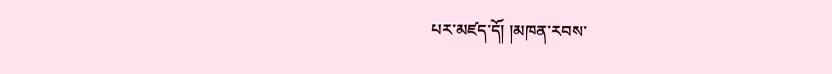པར་མཛད་དོ། །མཁན་རབས་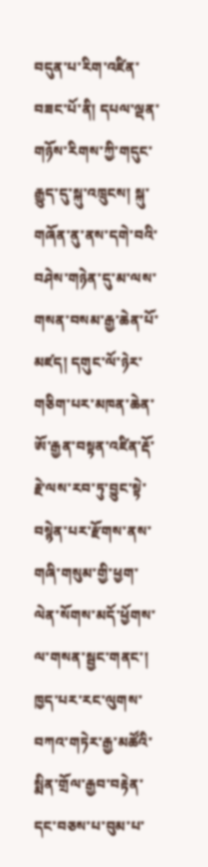བདུན་པ་རིག་འཛིན་བཟང་པོ་ནི། དཔལ་ལྡན་གཉོས་རིགས་ཀྱི་གདུང་རྒྱུད་དུ་སྐུ་འཁྲུངས། སྐུ་གཞོན་ནུ་ནས་དགེ་བའི་བཤེས་གཉེན་དུ་མ་ལས་གསན་བསམ་རྒྱ་ཆེན་པོ་མཛད། དགུང་ལོ་ཉེར་གཅིག་པར་མཁན་ཆེན་ཨོ་རྒྱན་བསྟན་འཛིན་རྡོ་རྗེ་ལས་རབ་ཏུ་བྱུང་སྟེ་བསྙེན་པར་རྫོགས་ནས་གཞི་གསུམ་གྱི་ཕྱག་ལེན་སོགས་མདོ་ཕྱོགས་ལ་གསན་སྦྱང་གནང་། ཁྱད་པར་རང་ལུགས་བཀའ་གཏེར་རྒྱ་མཚོའི་སྨིན་གྲོལ་རྒྱབ་བརྟེན་དང་བཅས་པ་བུམ་པ་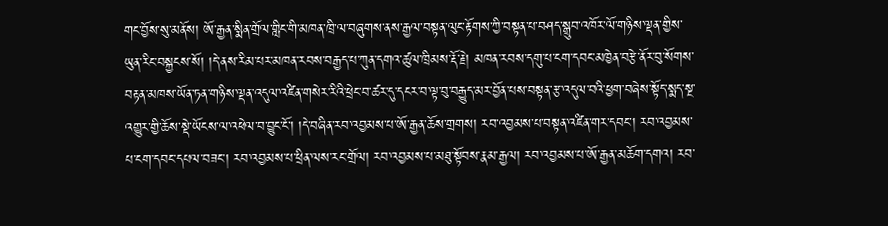གང་བྱོས་སུ་མནོས། ཨོ་རྒྱན་སྨིན་གྲོལ་གླིང་གི་མཁན་ཁྲི་ལ་བཞུགས་ནས་རྒྱལ་བསྟན་ལུང་རྟོགས་ཀྱི་བསྟན་པ་བཤད་སྒྲུབ་འཁོར་ལོ་གཉིས་ལྡན་གྱིས་ཡུན་རིང་བསྐྱངས་སོ། །དེ་ནས་རིམ་པར་མཁན་རབས་བརྒྱད་པ་ཀུན་དགའ་ཚུལ་ཁྲིམས་རྡོ་རྗེ། མཁན་རབས་དགུ་པ་ངག་དབང་མཁྱེན་བརྩེ་ནོར་བུ་སོགས་བརྟན་མཁས་ཡོན་ཏན་གཉིས་ལྡན་འདུལ་འཛིན་གསེར་རིའི་ཕྲེང་བ་ཚར་དུ་དངར་བ་ལྟ་བུ་བརྒྱུད་མར་བྱོན་པས་བསྟན་རྩ་འདུལ་བའི་ཕྱག་བཞེས་སྟོད་སྨད་སྔ་འགྱུར་གྱི་ཆོས་སྡེ་ཡོངས་ལ་འཕེལ་བ་བྱུང་ངོ་། །དེ་བཞིན་རབ་འབྱམས་པ་ཨོ་རྒྱན་ཆོས་གྲགས། རབ་འབྱམས་པ་བསྟན་འཛིན་གར་དབང་། རབ་འབྱམས་པ་ངག་དབང་དཔལ་བཟང་། རབ་འབྱམས་པ་ཕྲིན་ལས་རང་གྲོལ། རབ་འབྱམས་པ་མཐུ་སྟོབས་རྣམ་རྒྱལ། རབ་འབྱམས་པ་ཨོ་རྒྱན་མཆོག་དགའ། རབ་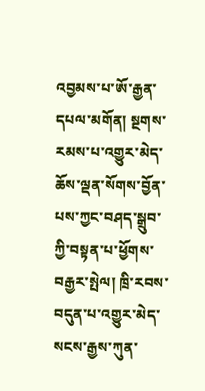འབྱམས་པ་ཨོ་རྒྱན་དཔལ་མགོན། སྔགས་རམས་པ་འགྱུར་མེད་ཆོས་ལྡན་སོགས་བྱོན་པས་ཀྱང་བཤད་སྒྲུབ་ཀྱི་བསྟན་པ་ཕྱོགས་བརྒྱར་སྤེལ། ཁྲི་རབས་བདུན་པ་འགྱུར་མེད་སངས་རྒྱས་ཀུན་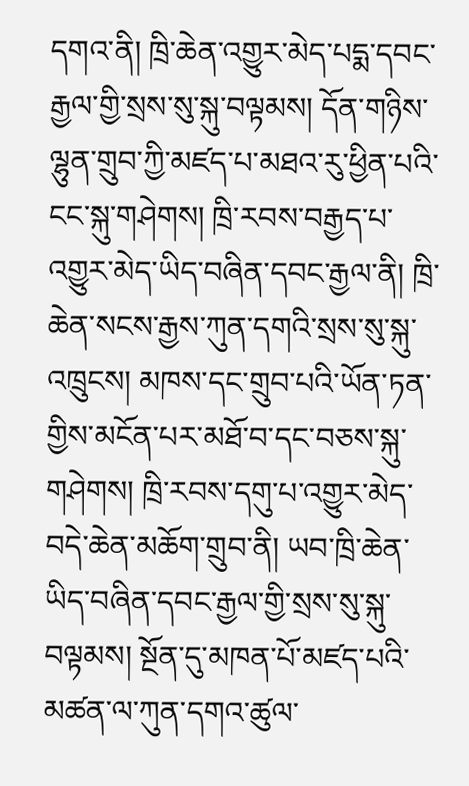དགའ་ནི། ཁྲི་ཆེན་འགྱུར་མེད་པདྨ་དབང་རྒྱལ་གྱི་སྲས་སུ་སྐུ་བལྟམས། དོན་གཉིས་ལྷུན་གྲུབ་ཀྱི་མཛད་པ་མཐའ་རུ་ཕྱིན་པའི་ངང་སྐུ་གཤེགས། ཁྲི་རབས་བརྒྱད་པ་འགྱུར་མེད་ཡིད་བཞིན་དབང་རྒྱལ་ནི། ཁྲི་ཆེན་སངས་རྒྱས་ཀུན་དགའི་སྲས་སུ་སྐུ་འཁྲུངས། མཁས་དང་གྲུབ་པའི་ཡོན་ཏན་གྱིས་མངོན་པར་མཐོ་བ་དང་བཅས་སྐུ་གཤེགས། ཁྲི་རབས་དགུ་པ་འགྱུར་མེད་བདེ་ཆེན་མཆོག་གྲུབ་ནི། ཡབ་ཁྲི་ཆེན་ཡིད་བཞིན་དབང་རྒྱལ་གྱི་སྲས་སུ་སྐུ་བལྟམས། སྔོན་དུ་མཁན་པོ་མཛད་པའི་མཚན་ལ་ཀུན་དགའ་ཚུལ་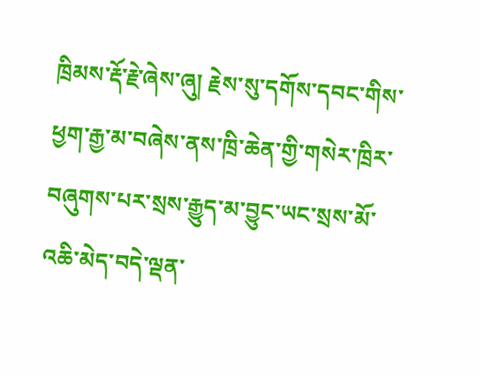ཁྲིམས་རྡོ་རྗེ་ཞེས་ཞུ། རྗེས་སུ་དགོས་དབང་གིས་ཕྱག་རྒྱ་མ་བཞེས་ནས་ཁྲི་ཆེན་གྱི་གསེར་ཁྲིར་བཞུགས་པར་སྲས་རྒྱུད་མ་བྱུང་ཡང་སྲས་མོ་འཆི་མེད་བདེ་ལྡན་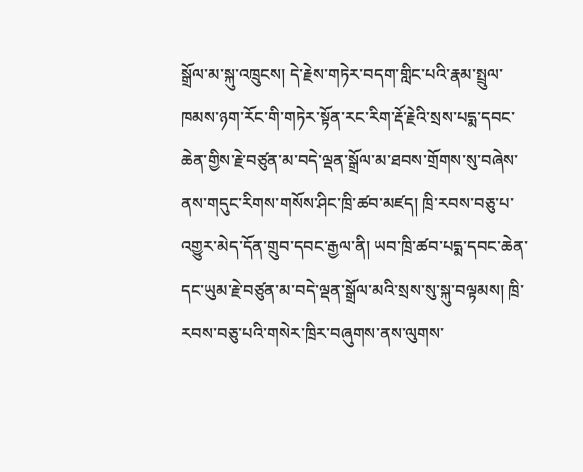སྒྲོལ་མ་སྐུ་འཁྲུངས། དེ་རྗེས་གཏེར་བདག་གླིང་པའི་རྣམ་སྤྲུལ་ཁམས་ཉག་རོང་གི་གཏེར་སྟོན་རང་རིག་རྡོ་རྗེའི་སྲས་པདྨ་དབང་ཆེན་གྱིས་རྗེ་བཙུན་མ་བདེ་ལྡན་སྒྲོལ་མ་ཐབས་གྲོགས་སུ་བཞེས་ནས་གདུང་རིགས་གསོས་ཤིང་ཁྲི་ཚབ་མཛད། ཁྲི་རབས་བཅུ་པ་འགྱུར་མེད་དོན་གྲུབ་དབང་རྒྱལ་ནི། ཡབ་ཁྲི་ཚབ་པདྨ་དབང་ཆེན་དང་ཡུམ་རྗེ་བཙུན་མ་བདེ་ལྡན་སྒྲོལ་མའི་སྲས་སུ་སྐུ་བལྟམས། ཁྲི་རབས་བཅུ་པའི་གསེར་ཁྲིར་བཞུགས་ནས་ལུགས་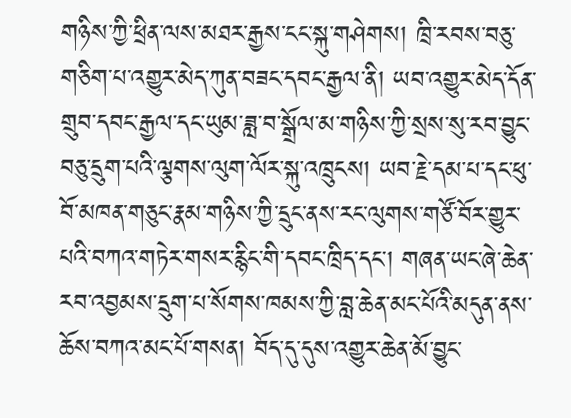གཉིས་ཀྱི་ཕྲིན་ལས་མཐར་རྒྱས་ངང་སྐུ་གཤེགས། ཁྲི་རབས་བཅུ་གཅིག་པ་འགྱུར་མེད་ཀུན་བཟང་དབང་རྒྱལ་ནི། ཡབ་འགྱུར་མེད་དོན་གྲུབ་དབང་རྒྱལ་དང་ཡུམ་ཟླ་བ་སྒྲོལ་མ་གཉིས་ཀྱི་སྲས་སུ་རབ་བྱུང་བཅུ་དྲུག་པའི་ལྕགས་ལུག་ལོར་སྐུ་འཁྲུངས། ཡབ་རྗེ་དམ་པ་དང་ཕུ་བོ་མཁན་གཅུང་རྣམ་གཉིས་ཀྱི་དྲུང་ནས་རང་ལུགས་གཙོ་བོར་གྱུར་པའི་བཀའ་གཏེར་གསར་རྙིང་གི་དབང་ཁྲིད་དང་། གཞན་ཡང་ཞེ་ཆེན་རབ་འབྱམས་དྲུག་པ་སོགས་ཁམས་ཀྱི་བླ་ཆེན་མང་པོའི་མདུན་ནས་ཆོས་བཀའ་མང་པོ་གསན། བོད་དུ་དུས་འགྱུར་ཆེན་མོ་བྱུང་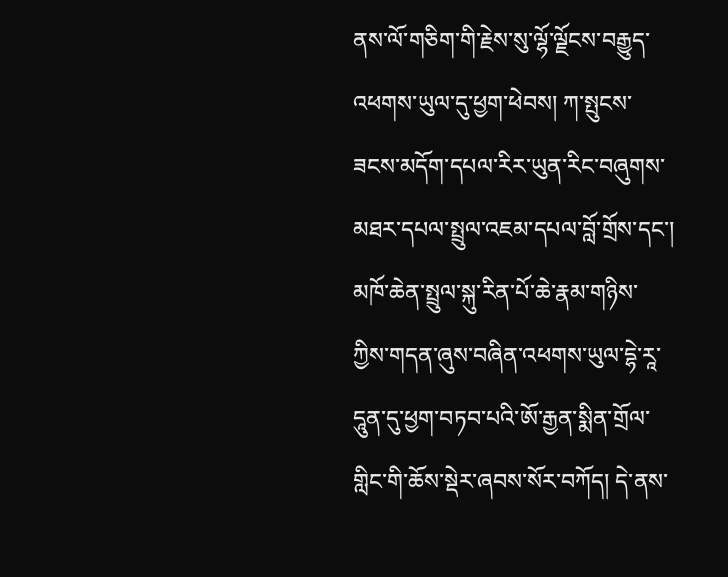ནས་ལོ་གཅིག་གི་རྗེས་སུ་ལྷོ་ལྗོངས་བརྒྱུད་འཕགས་ཡུལ་དུ་ཕྱག་ཕེབས། ཀ་སྤུངས་ཟངས་མདོག་དཔལ་རིར་ཡུན་རིང་བཞུགས་མཐར་དཔལ་སྤྲུལ་འཇམ་དཔལ་བློ་གྲོས་དང་། མཁོ་ཆེན་སྤྲུལ་སྐུ་རིན་པོ་ཆེ་རྣམ་གཉིས་ཀྱིས་གདན་ཞུས་བཞིན་འཕགས་ཡུལ་དྷེ་རཱ་དཱུན་དུ་ཕྱག་བཏབ་པའི་ཨོ་རྒྱན་སྨིན་གྲོལ་གླིང་གི་ཆོས་སྡེར་ཞབས་སོར་བཀོད། དེ་ནས་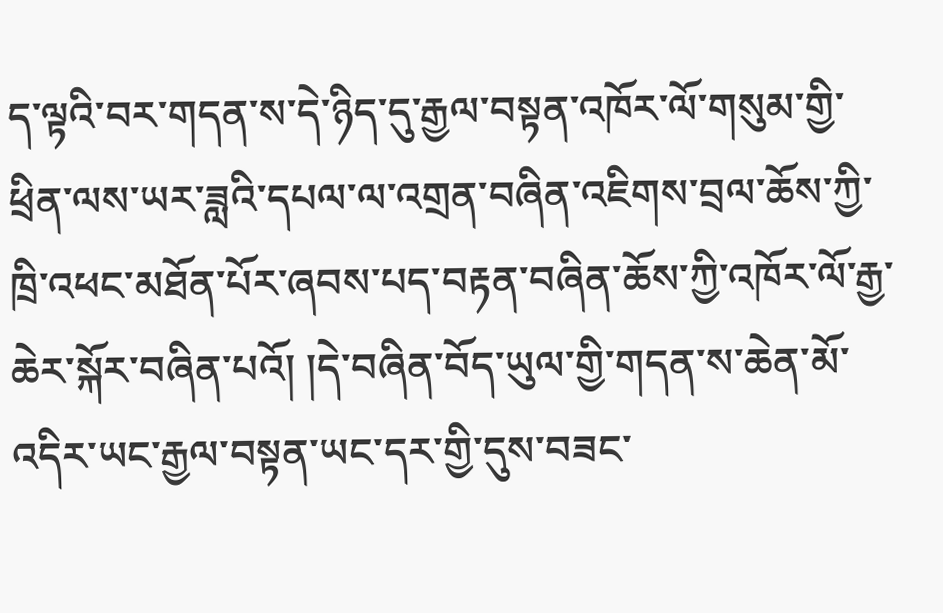ད་ལྟའི་བར་གདན་ས་དེ་ཉིད་དུ་རྒྱལ་བསྟན་འཁོར་ལོ་གསུམ་གྱི་ཕྲིན་ལས་ཡར་ཟླའི་དཔལ་ལ་འགྲན་བཞིན་འཇིགས་བྲལ་ཆོས་ཀྱི་ཁྲི་འཕང་མཐོན་པོར་ཞབས་པད་བརྟན་བཞིན་ཆོས་ཀྱི་འཁོར་ལོ་རྒྱ་ཆེར་སྐོར་བཞིན་པའོ། །དེ་བཞིན་བོད་ཡུལ་གྱི་གདན་ས་ཆེན་མོ་འདིར་ཡང་རྒྱལ་བསྟན་ཡང་དར་གྱི་དུས་བཟང་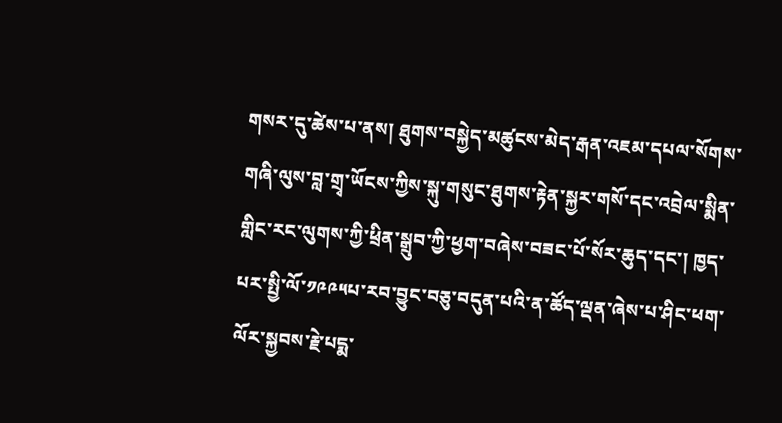གསར་དུ་ཚེས་པ་ནས། ཐུགས་བསྐྱེད་མཚུངས་མེད་རྒན་འཇམ་དཔལ་སོགས་གཞི་ལུས་བླ་གྲྭ་ཡོངས་ཀྱིས་སྐུ་གསུང་ཐུགས་རྟེན་སྐྱར་གསོ་དང་འབྲེལ་སྨིན་གླིང་རང་ལུགས་ཀྱི་ཕྲིན་སྒྲུབ་ཀྱི་ཕྱག་བཞེས་བཟང་པོ་སོར་ཆུད་དང་། ཁྱད་པར་སྤྱི་ལོ་༡༩༩༥པ་རབ་བྱུང་བཅུ་བདུན་པའི་ན་ཚོད་ལྡན་ཞེས་པ་ཤིང་ཕག་ལོར་སྐྱབས་རྗེ་པདྨ་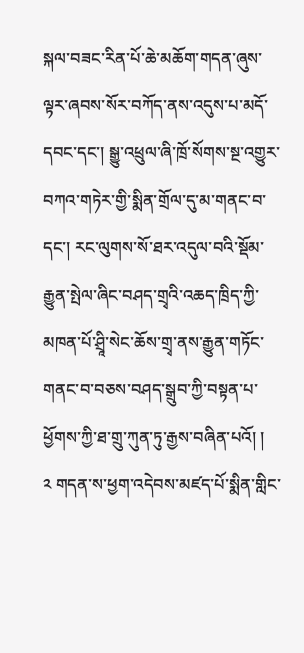སྐལ་བཟང་རིན་པོ་ཆེ་མཆོག་གདན་ཞུས་ལྟར་ཞབས་སོར་བཀོད་ནས་འདུས་པ་མདོ་དབང་དང་། སྒྱུ་འཕྲུལ་ཞི་ཁྲོ་སོགས་སྔ་འགྱུར་བཀའ་གཏེར་གྱི་སྨིན་གྲོལ་དུ་མ་གནང་བ་དང་། རང་ལུགས་སོ་ཐར་འདུལ་བའི་སྡོམ་རྒྱུན་སྤེལ་ཞིང་བཤད་གྲྭའི་འཆད་ཁྲིད་ཀྱི་མཁན་པོ་ཤྲཱི་སེང་ཆོས་གྲྭ་ནས་རྒྱུན་གཏོང་གནང་བ་བཅས་བཤད་སྒྲུབ་ཀྱི་བསྟན་པ་ཕྱོགས་ཀྱི་ཐ་གྲུ་ཀུན་ཏུ་རྒྱས་བཞིན་པའོ། །
༢ གདན་ས་ཕྱག་འདེབས་མཛད་པོ་སྨིན་གླིང་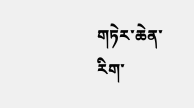གཏེར་ཆེན་རིག་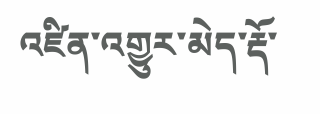འཛིན་འགྱུར་མེད་རྡོ་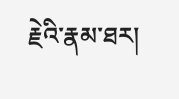རྗེའི་རྣམ་ཐར།